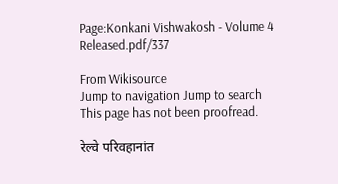Page:Konkani Vishwakosh - Volume 4 Released.pdf/337

From Wikisource
Jump to navigation Jump to search
This page has not been proofread.

रेल्वे परिवहानांत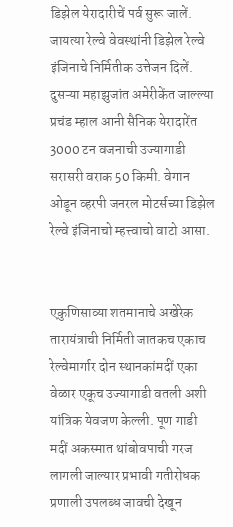डिझेल येरादारीचें पर्व सुरू जालें. जायत्या रेल्वे वेवस्थांनी डिझेल रेल्वे इंजिनाचे निर्मितीक उत्तेजन दिलें. दुसऱ्या महाझुजांत अमेरीकेंत जाल्ल्या प्रचंड म्हाल आनी सैनिक येरादारेंत 3000 टन वजनाची उज्यागाडी सरासरी वराक 50 किमी. वेगान ओडून व्हरपी जनरल मोटर्सच्या डिझेल रेल्वे इंजिनाचो म्हत्त्वाचो वाटो आसा.


एकुणिसाव्या शतमानाचे अखेरेक तारायंत्राची निर्मिती जातकच एकाच रेल्वेमार्गार दोन स्थानकांमदीं एका वेळार एकूच उज्यागाडी वतली अशी यांत्रिक येवजण केल्ली. पूण गाडी मदीं अकस्मात थांबोवपाची गरज लागली जाल्यार प्रभावी गतीरोधक प्रणाली उपलब्ध जावची देखून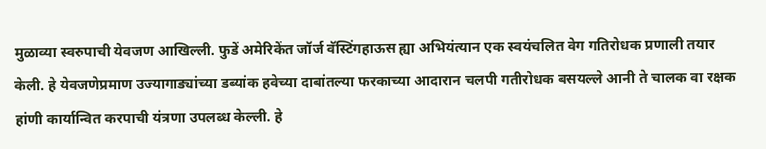मुळाव्या स्वरुपाची येवजण आखिल्ली. फुडें अमेरिकेंत जॉर्ज वॅस्टिंगहाऊस ह्या अभियंत्यान एक स्वयंचलित वेग गतिरोधक प्रणाली तयार केली. हे येवजणेप्रमाण उज्यागाड्यांच्या डब्यांक हवेच्या दाबांतल्या फरकाच्या आदारान चलपी गतीरोधक बसयल्ले आनी ते चालक वा रक्षक हांणी कार्यान्वित करपाची यंत्रणा उपलब्ध केल्ली. हे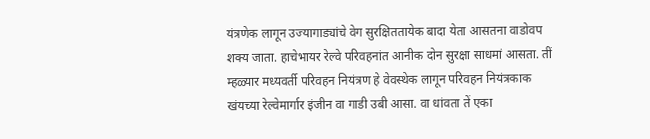यंत्रणेक लागून उज्यागाड्यांचे वेग सुरक्षिततायेक बादा येता आसतना वाडोवप शक्य जाता. हाचेभायर रेल्वे परिवहनांत आनीक दोन सुरक्षा साधमां आसता. तीं म्हळ्यार मध्यवर्ती परिवहन नियंत्रण हे वेवस्थेक लागून परिवहन नियंत्रकाक खंयच्या रेल्वेमार्गार इंजीन वा गाडी उबी आसा. वा धांवता तें एका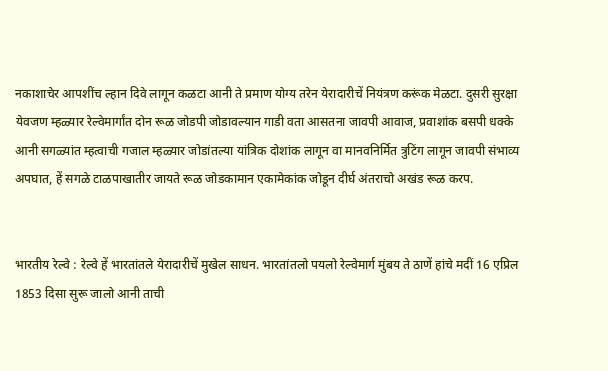नकाशाचेर आपशींच ल्हान दिवे लागून कळटा आनी ते प्रमाण योग्य तरेन येरादारीचें नियंत्रण करूंक मेळटा. दुसरी सुरक्षा येवजण म्हळ्यार रेल्वेमार्गांत दोन रूळ जोडपी जोडावल्यान गाडी वता आसतना जावपी आवाज, प्रवाशांक बसपी धक्के आनी सगळ्यांत म्हत्वाची गजाल म्हळ्यार जोडांतल्या यांत्रिक दोशांक लागून वा मानवनिर्मित त्रुटिंग लागून जावपी संभाव्य अपघात, हें सगळे टाळपाखातीर जायते रूळ जोडकामान एकामेकांक जोडून दीर्घ अंतराचो अखंड रूळ करप.


भारतीय रेल्वे : रेल्वे हें भारतांतले येरादारीचें मुखेल साधन. भारतांतलो पयलो रेल्वेमार्ग मुंबय ते ठाणें हांचे मदीं 16 एप्रिल 1853 दिसा सुरू जालो आनी ताची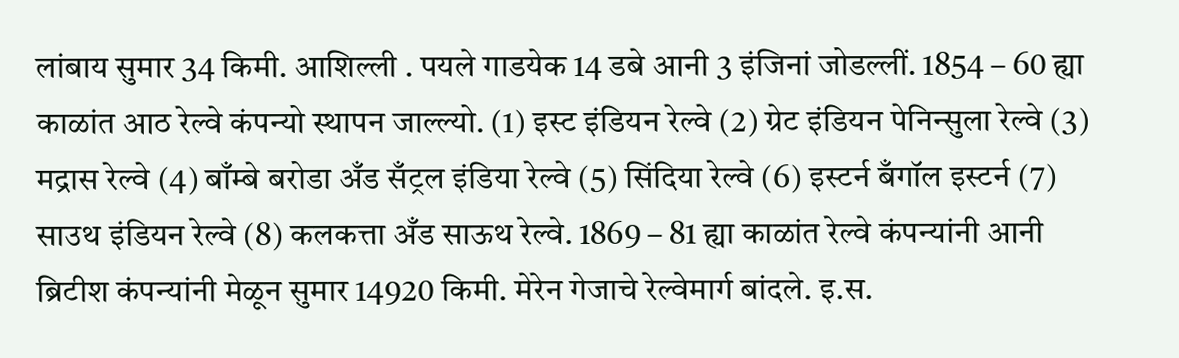लांबाय सुमार 34 किमी. आशिल्ली . पयले गाडयेक 14 डबे आनी 3 इंजिनां जोडल्लीं. 1854 – 60 ह्या काळांत आठ रेल्वे कंपन्यो स्थापन जाल्ल्यो. (1) इस्ट इंडियन रेल्वे (2) ग्रेट इंडियन पेनिन्सुला रेल्वे (3) मद्रास रेल्वे (4) बाँम्बे बरोडा अँड सँट्रल इंडिया रेल्वे (5) सिंदिया रेल्वे (6) इस्टर्न बँगॉल इस्टर्न (7) साउथ इंडियन रेल्वे (8) कलकत्ता अँड साऊथ रेल्वे. 1869 – 81 ह्या काळांत रेल्वे कंपन्यांनी आनी ब्रिटीश कंपन्यांनी मेळून सुमार 14920 किमी. मेरेन गेजाचे रेल्वेमार्ग बांदले. इ.स.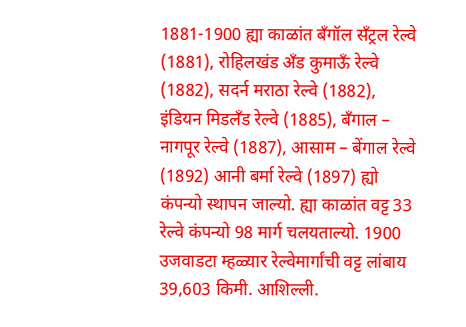1881-1900 ह्या काळांत बँगॉल सँट्रल रेल्वे (1881), रोहिलखंड अँड कुमाऊँ रेल्वे (1882), सदर्न मराठा रेल्वे (1882), इंडियन मिडलँड रेल्वे (1885), बँगाल – नागपूर रेल्वे (1887), आसाम – बेंगाल रेल्वे (1892) आनी बर्मा रेल्वे (1897) ह्यो कंपन्यो स्थापन जाल्यो. ह्या काळांत वट्ट 33 रेल्वे कंपन्यो 98 मार्ग चलयताल्यो. 1900 उजवाडटा म्हळ्यार रेल्वेमार्गांची वट्ट लांबाय 39,603 किमी. आशिल्ली.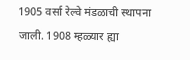1905 वर्सा रेल्वे मंडळाची स्थापना जाली. 1908 म्हळ्यार ह्या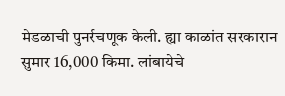मेडळाची पुनर्रचणूक केली. ह्या काळांत सरकारान सुमार 16,000 किमा. लांबायेचे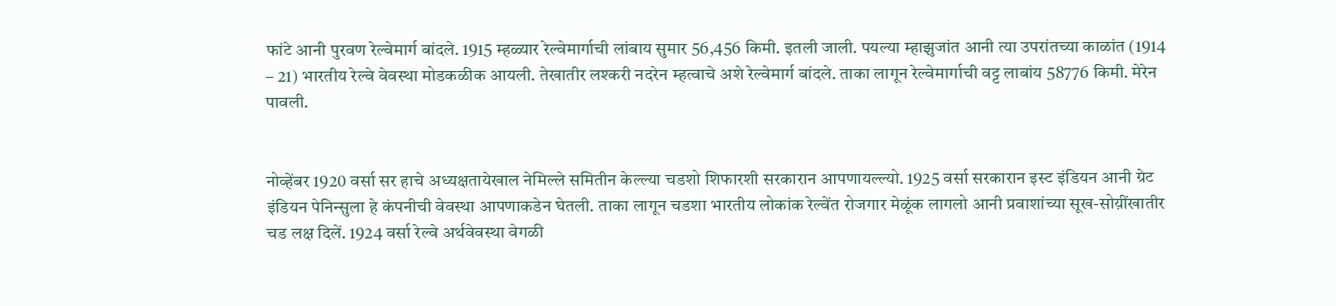फांटे आनी पुरवण रेल्वेमार्ग बांदले. 1915 म्हळ्यार रेल्वेमार्गाची लांबाय सुमार 56,456 किमी. इतली जाली. पयल्या म्हाझुजांत आनी त्या उपरांतच्या काळांत (1914 – 21) भारतीय रेल्वे वेवस्था मोडकळीक आयली. तेखातीर लश्करी नदरेन म्हत्वाचे अशे रेल्वेमार्ग बांदले. ताका लागून रेल्वेमार्गाची वट्ट लाबांय 58776 किमी. मेरेन पावली.


नोव्हेंबर 1920 वर्सा सर हाचे अध्यक्षतायेखाल नेमिल्ले समितीन केल्ल्या चडशो शिफारशी सरकारान आपणायल्ल्यो. 1925 वर्सा सरकारान इस्ट इंडियन आनी ग्रेट इंडियन पेनिन्सुला हे कंपनीची वेवस्था आपणाकडेन घेतली. ताका लागून चडशा भारतीय लोकांक रेल्वेंत रोजगार मेळूंक लागलो आनी प्रवाशांच्या सूख-सोय़ींखातीर चड लक्ष दिलें. 1924 वर्सा रेल्वे अर्थवेवस्था वेगळी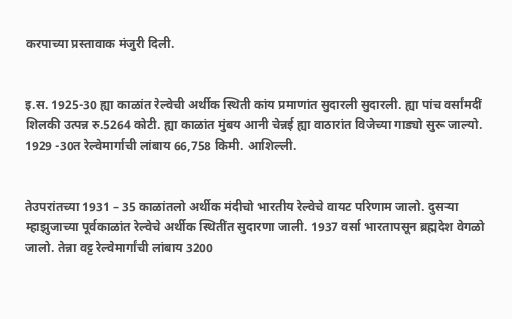करपाच्या प्रस्तावाक मंजुरी दिली.


इ.स. 1925-30 ह्या काळांत रेल्वेची अर्थीक स्थिती कांय प्रमाणांत सुदारली सुदारली. ह्या पांच वर्सांमदीं शिलकी उत्पन्न रु.5264 कोटी. ह्या काळांत मुंबय आनी चेन्नई ह्या वाठारांत विजेच्या गाड्यो सुरू जाल्यो. 1929 -30त रेल्वेमार्गाची लांबाय 66,758 किमी. आशिल्ली.


तेउपरांतच्या 1931 – 35 काळांतलो अर्थीक मंदीचो भारतीय रेल्वेचे वायट परिणाम जालो. दुसऱ्या म्हाझुजाच्या पूर्वकाळांत रेल्वेचे अर्थीक स्थितींत सुदारणा जाली. 1937 वर्सा भारतापसून ब्रह्मदेश वेगळो जालो. तेन्ना वट्ट रेल्वेमार्गांची लांबाय 3200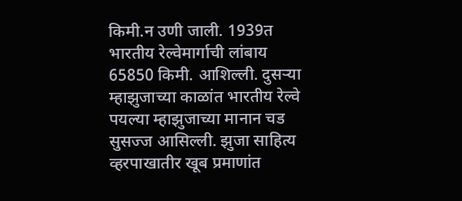किमी.न उणी जाली. 1939त भारतीय रेल्वेमार्गाची लांबाय 65850 किमी. आशिल्ली. दुसऱ्या म्हाझुजाच्या काळांत भारतीय रेल्वे पयल्या म्हाझुजाच्या मानान चड सुसज्ज आसिल्ली. झुजा साहित्य व्हरपाखातीर खूब प्रमाणांत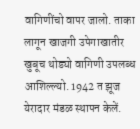वागिणींचो वापर जालो. ताका लागून खाजगी उपेगाखातीर खुबूच थोड्यो वागिणी उपलब्ध आशिल्ल्यो. 1942 त झूज येरादार मंडळ स्थापन केलें.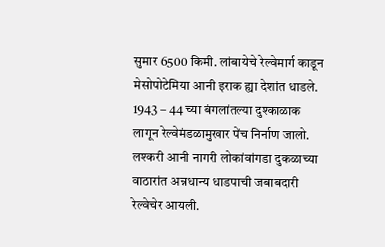सुमार 6500 किमी. लांबायेचे रेल्वेमार्ग काडून मेसोपोटेमिया आनी इराक ह्या देशांत धाडले. 1943 – 44 च्या बंगलांतल्या दुश्काळाक लागून रेल्वेमंडळामुखार पेंच निर्नाण जालो. लश्करी आनी नागरी लोकांवांगडा दुकळाच्या वाठारांत अन्नधान्य धाडपाची जबाबदारी रेल्वेचेर आयली.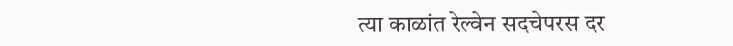त्या काळांत रेल्वेन सदचेपरस दर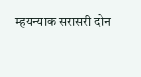म्हयन्याक सरासरी दोन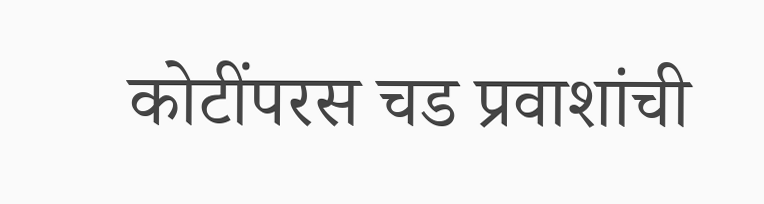कोटींपरस चड प्रवाशांची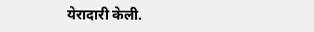येरादारी केली.